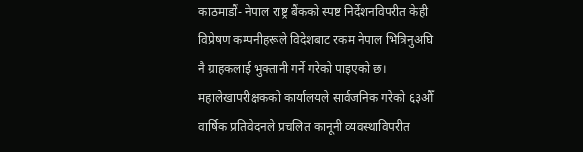काठमाडौं- नेपाल राष्ट्र बैंकको स्पष्ट निर्देशनविपरीत केही विप्रेषण कम्पनीहरूले विदेशबाट रकम नेपाल भित्रिनुअघि नै ग्राहकलाई भुक्तानी गर्ने गरेको पाइएको छ। महालेखापरीक्षकको कार्यालयले सार्वजनिक गरेको ६३औँ वार्षिक प्रतिवेदनले प्रचलित कानूनी व्यवस्थाविपरीत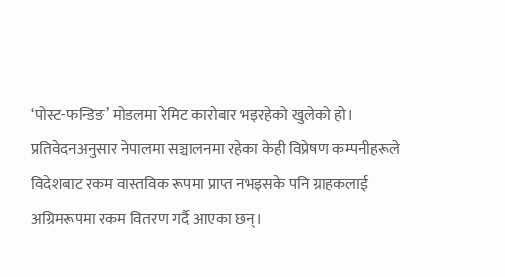‘पोस्ट-फन्डिङ’ मोडलमा रेमिट कारोबार भइरहेको खुलेको हो।
प्रतिवेदनअनुसार नेपालमा सञ्चालनमा रहेका केही विप्रेषण कम्पनीहरूले विदेशबाट रकम वास्तविक रूपमा प्राप्त नभइसके पनि ग्राहकलाई अग्रिमरूपमा रकम वितरण गर्दै आएका छन्।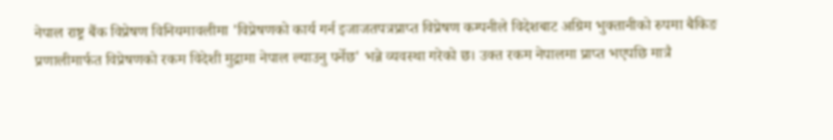नेपाल राष्ट्र बैंक विप्रेषण विनियमावलीमा 'विप्रेषणको कार्य गर्न इजाजतपत्रप्राप्त विप्रेषण कम्पनीले विदेशबाट अग्रिम भुक्तानीको रुपमा बैकिङ प्रणालीमार्फत विप्रेषणको रकम विदेशी मुद्रामा नेपाल ल्याउनु पर्नेछ' भन्ने व्यवस्था गरेको छ। उक्त रकम नेपालमा प्राप्त भएपछि मात्रै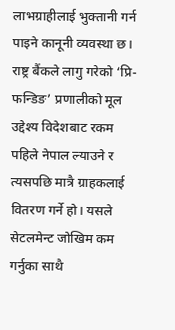लाभग्राहीलाई भुक्तानी गर्न पाइने कानूनी व्यवस्था छ।
राष्ट्र बैंकले लागु गरेको ‘प्रि-फन्डिङ’ प्रणालीको मूल उद्देश्य विदेशबाट रकम पहिले नेपाल ल्याउने र त्यसपछि मात्रै ग्राहकलाई वितरण गर्ने हो। यसले सेटलमेन्ट जोखिम कम गर्नुका साथै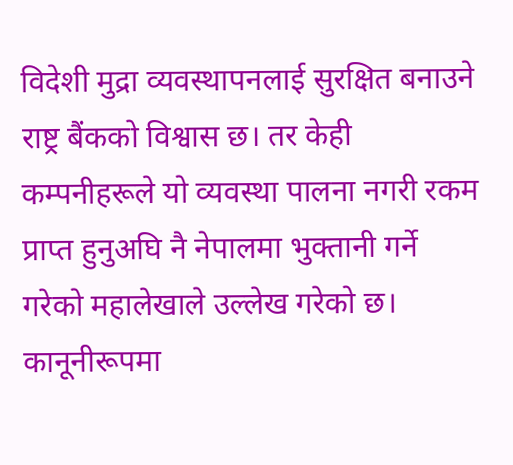विदेशी मुद्रा व्यवस्थापनलाई सुरक्षित बनाउने राष्ट्र बैंकको विश्वास छ। तर केही कम्पनीहरूले यो व्यवस्था पालना नगरी रकम प्राप्त हुनुअघि नै नेपालमा भुक्तानी गर्ने गरेको महालेखाले उल्लेख गरेको छ।
कानूनीरूपमा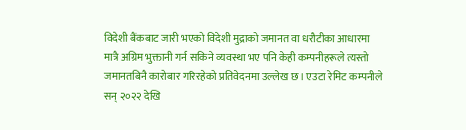विदेशी बैंकबाट जारी भएको विदेशी मुद्राको जमानत वा धरौटीका आधारमा मात्रै अग्रिम भुक्तानी गर्न सकिने व्यवस्था भए पनि केही कम्पनीहरूले त्यस्तो जमानतबिनै कारोबार गरिरहेको प्रतिवेदनमा उल्लेख छ। एउटा रेमिट कम्पनीले सन् २०२२ देखि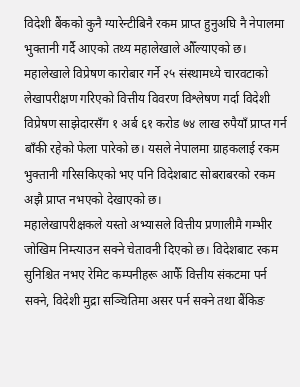विदेशी बैंकको कुनै ग्यारेन्टीबिनै रकम प्राप्त हुनुअघि नै नेपालमा भुक्तानी गर्दै आएको तथ्य महालेखाले औँल्याएको छ।
महालेखाले विप्रेषण कारोबार गर्ने २५ संस्थामध्ये चारवटाको लेखापरीक्षण गरिएको वित्तीय विवरण विश्लेषण गर्दा विदेशी विप्रेषण साझेदारसँग १ अर्ब ६१ करोड ७४ लाख रुपैयाँ प्राप्त गर्न बाँकी रहेको फेला पारेको छ। यसले नेपालमा ग्राहकलाई रकम भुक्तानी गरिसकिएको भए पनि विदेशबाट सोबराबरको रकम अझै प्राप्त नभएको देखाएको छ।
महालेखापरीक्षकले यस्तो अभ्यासले वित्तीय प्रणालीमै गम्भीर जोखिम निम्त्याउन सक्ने चेतावनी दिएको छ। विदेशबाट रकम सुनिश्चित नभए रेमिट कम्पनीहरू आफैँ वित्तीय संकटमा पर्न सक्ने, विदेशी मुद्रा सञ्चितिमा असर पर्न सक्ने तथा बैंकिङ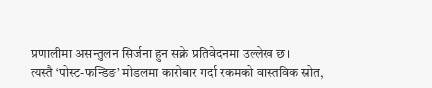प्रणालीमा असन्तुलन सिर्जना हुन सक्ने प्रतिवेदनमा उल्लेख छ।
त्यस्तै ‘पोस्ट-फन्डिङ’ मोडलमा कारोबार गर्दा रकमको वास्तविक स्रोत,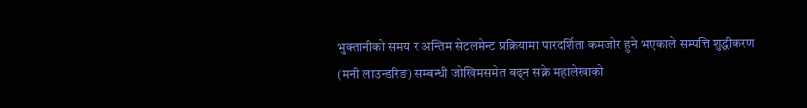भुक्तानीको समय र अन्तिम सेटलमेन्ट प्रक्रियामा पारदर्शिता कमजोर हुने भएकाले सम्पत्ति शुद्धीकरण (मनी लाउन्डरिङ) सम्बन्धी जोखिमसमेत बढ्न सक्ने महालेखाको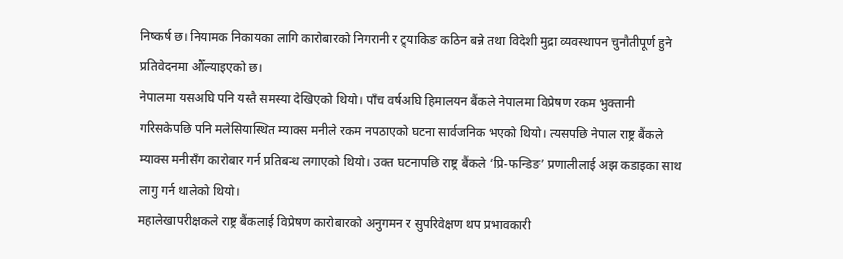निष्कर्ष छ। नियामक निकायका लागि कारोबारको निगरानी र ट्र्याकिङ कठिन बन्ने तथा विदेशी मुद्रा व्यवस्थापन चुनौतीपूर्ण हुने प्रतिवेदनमा औँल्याइएको छ।
नेपालमा यसअघि पनि यस्तै समस्या देखिएको थियो। पाँच वर्षअघि हिमालयन बैंकले नेपालमा विप्रेषण रकम भुक्तानी गरिसकेपछि पनि मलेसियास्थित म्याक्स मनीले रकम नपठाएको घटना सार्वजनिक भएको थियो। त्यसपछि नेपाल राष्ट्र बैंकले म्याक्स मनीसँग कारोबार गर्न प्रतिबन्ध लगाएको थियो। उक्त घटनापछि राष्ट्र बैंकले ‘प्रि-फन्डिङ’ प्रणालीलाई अझ कडाइका साथ लागु गर्न थालेको थियो।
महालेखापरीक्षकले राष्ट्र बैंकलाई विप्रेषण कारोबारको अनुगमन र सुपरिवेक्षण थप प्रभावकारी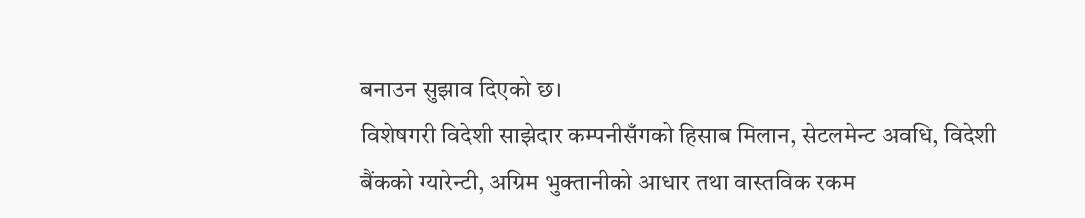बनाउन सुझाव दिएको छ।
विशेषगरी विदेशी साझेदार कम्पनीसँगको हिसाब मिलान, सेटलमेन्ट अवधि, विदेशी बैंकको ग्यारेन्टी, अग्रिम भुक्तानीको आधार तथा वास्तविक रकम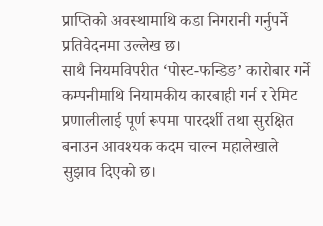प्राप्तिको अवस्थामाथि कडा निगरानी गर्नुपर्ने प्रतिवेदनमा उल्लेख छ।
साथै नियमविपरीत ‘पोस्ट-फन्डिङ’ कारोबार गर्ने कम्पनीमाथि नियामकीय कारबाही गर्न र रेमिट प्रणालीलाई पूर्ण रूपमा पारदर्शी तथा सुरक्षित बनाउन आवश्यक कदम चाल्न महालेखाले सुझाव दिएको छ।